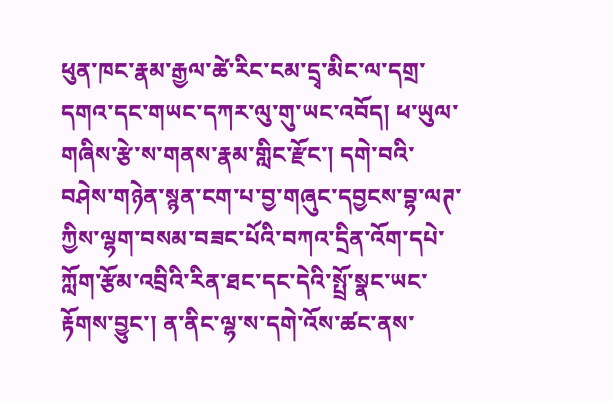ཕུན་ཁང་རྣམ་རྒྱལ་ཚེ་རིང་ངམ་དྲྭ་མིང་ལ་དགྲ་དགའ་དང་གཡང་དཀར་ལུ་གུ་ཡང་འབོད། ཕ་ཡུལ་གཞིས་རྩེ་ས་གནས་རྣམ་གླིང་རྫོང་། དགེ་བའི་བཤེས་གཉེན་སྙན་ངག་པ་བྱ་གཞུང་དབྱངས་བྷ་ལཊ་ཀྱིས་ལྷག་བསམ་བཟང་པོའི་བཀའ་དྲིན་འོག་དཔེ་ཀློག་རྩོམ་འབྲིའི་རིན་ཐང་དང་དེའི་སྤྲོ་སྣང་ཡང་རྟོགས་བྱུང་། ན་ནིང་ལྷ་ས་དགེ་འོས་ཚང་ནས་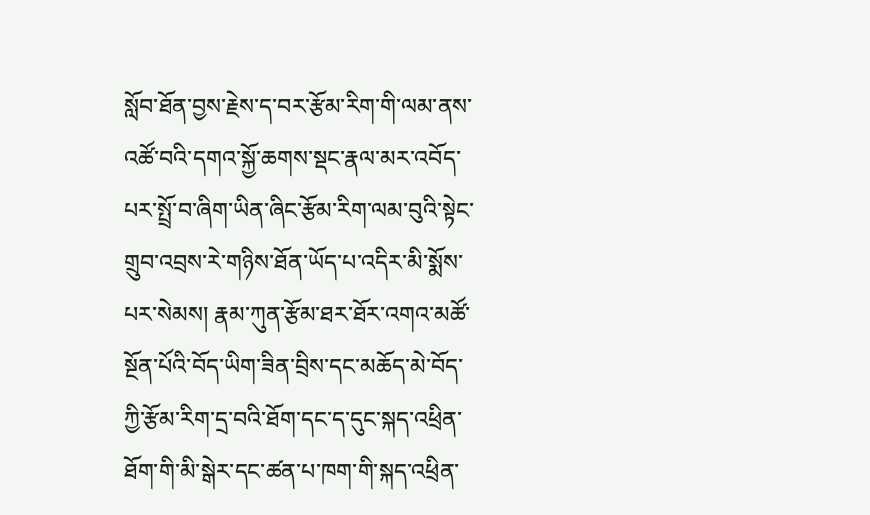སློབ་ཐོན་བྱས་རྗེས་ད་བར་རྩོམ་རིག་གི་ལམ་ནས་འཚོ་བའི་དགའ་སྐྱོ་ཆགས་སྡང་རྣལ་མར་འབོད་པར་སྤྲོ་བ་ཞིག་ཡིན་ཞིང་རྩོམ་རིག་ལམ་བུའི་སྟེང་གྲུབ་འབྲས་རེ་གཉིས་ཐོན་ཡོད་པ་འདིར་མི་སྨོས་པར་སེམས། རྣམ་ཀུན་རྩོམ་ཐར་ཐོར་འགའ་མཚོ་སྔོན་པོའི་བོད་ཡིག་ཟིན་བྲིས་དང་མཆོད་མེ་བོད་ཀྱི་རྩོམ་རིག་དྲ་བའི་ཐོག་དང་ད་དུང་སྐད་འཕྲིན་ཐོག་གི་མི་སྒེར་དང་ཚན་པ་ཁག་གི་སྐད་འཕྲིན་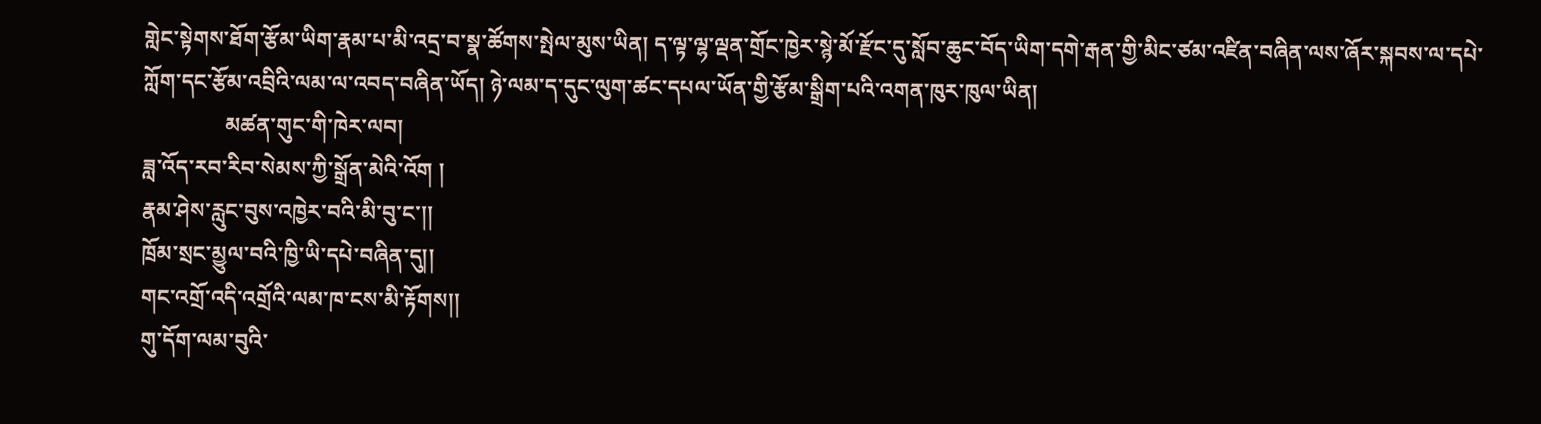གླེང་སྟེགས་ཐོག་རྩོམ་ཡིག་རྣམ་པ་མི་འདྲ་བ་སྣ་ཚོགས་སྤེལ་མུས་ཡིན། ད་ལྟ་ལྷ་ལྡན་གྲོང་ཁྱེར་སྙེ་མོ་རྫོང་དུ་སློབ་ཆུང་བོད་ཡིག་དགེ་རྒན་གྱི་མིང་ཙམ་འཛིན་བཞིན་ལས་ཞོར་སྐབས་ལ་དཔེ་ཀློག་དང་རྩོམ་འབྲིའི་ལམ་ལ་འབད་བཞིན་ཡོད། ཉེ་ལམ་ད་དུང་ལུག་ཚང་དཔལ་ཡོན་གྱི་རྩོམ་སྒྲིག་པའི་འགན་ཁུར་ཁུལ་ཡིན།
               མཚན་གུང་གི་ཁེར་ལབ།
ཟླ་འོད་རབ་རིབ་སེམས་ཀྱི་སྒྲོན་མེའི་འོག །
རྣམ་ཤེས་རླུང་བུས་འཁྱེར་བའི་མི་བུ་ང་།།
ཁྲོམ་སྲང་མྱུལ་བའི་ཁྱི་ཡི་དཔེ་བཞིན་དུ།།
གང་འགྲོ་འདི་འགྲོའི་ལམ་ཁ་ངས་མི་རྟོགས།།
གུ་དོག་ལམ་བུའི་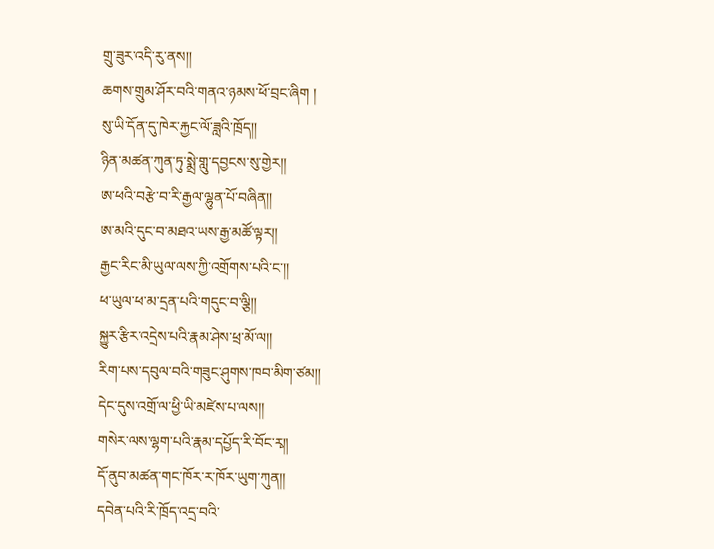གྲུ་ཟུར་འདི་རུ་ནས།།
ཆགས་གྲུམ་ཤོར་བའི་གནའ་ཉམས་ཕོ་བྲང་ཞིག །
སུ་ཡི་དོན་དུ་ཁེར་རྐྱང་ལོ་ཟླའི་ཁྲོད།།
ཉིན་མཚན་ཀུན་ཏུ་སྨྲེ་གླུ་དབྱངས་སུ་གྱེར།།
ཨ་ཕའི་བརྩེ་བ་རི་རྒྱལ་ལྷུན་པོ་བཞིན།།
ཨ་མའི་དུང་བ་མཐའ་ཡས་རྒྱ་མཚོ་ལྟར།།
རྒྱང་རིང་མི་ཡུལ་ལས་ཀྱི་འགྲོགས་པའི་ང་།།
ཕ་ཡུལ་ཕ་མ་དྲན་པའི་གདུང་བ་ལྕི།།
སྐྱུར་རྩིར་འདྲེས་པའི་རྣམ་ཤེས་ཕྲ་མོ་ལ།།
རིག་པས་དབུལ་བའི་གཟུང་ཤུགས་ཁབ་མིག་ཙམ།།
དེང་དུས་འགྲོ་ལ་ཕྱི་ཡི་མཛེས་པ་ལས།།
གསེར་ལས་ལྷག་པའི་རྣམ་དཔྱོད་རི་བོང་རྭ༎
དོ་ནུབ་མཚན་གང་ཁོར་ར་ཁོར་ཡུག་ཀུན།།
དབེན་པའི་རི་ཁྲོད་འདྲ་བའི་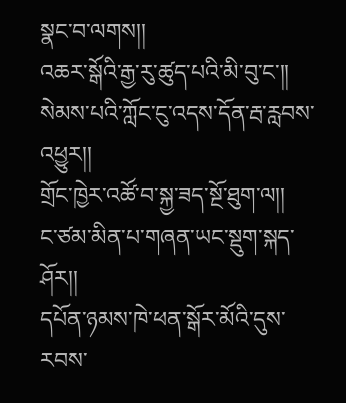སྣང་བ་ལགས།།
འཆར་སྒོའི་རྒྱ་རུ་ཚུད་པའི་མི་བུ་ང་།།
སེམས་པའི་ཀློང་ངུ་འདས་དོན་རྦ་རླབས་འཕྱུར།།
གྲོང་ཁྱེར་འཚོ་བ་སྐྱ་ཟད་སྔོ་ཐུག་ལ།།
ང་ཙམ་མིན་པ་གཞན་ཡང་སྡུག་སྐད་ཤོར།།
དཔོན་ཉམས་ཁེ་ཕན་སྒོར་མོའི་དུས་རབས་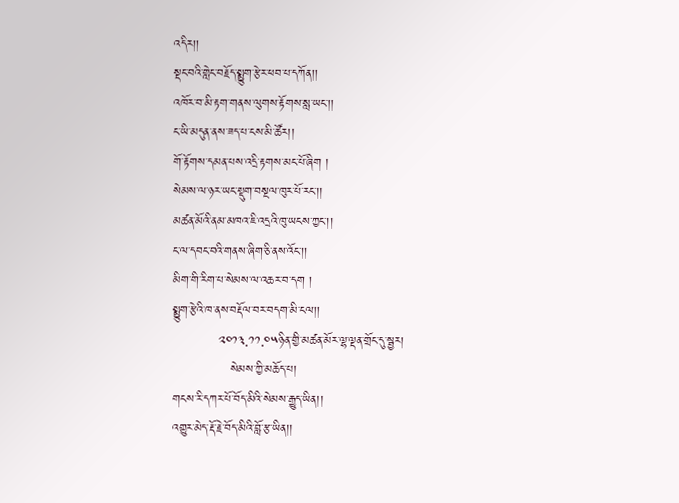འདིར།།
སྡང་བའི་གླེང་བརྗོད་སྨྱུག་རྩེར་ཕབ་པ་དཀོན།།
འཁོར་བ་མི་རྟག་གནས་ལུགས་རྟོགས་སླ་ཡང་།།
ང་ཡི་མདུན་ནས་ཟད་པ་ངས་མི་ཚོར།།
གོ་རྟོགས་དམན་པས་འདྲི་རྟགས་མང་པོ་ཞིག །
སེམས་ལ་ཉར་ཡང་སྡུག་བསྔལ་ཁུར་པོ་རང་།།
མཚན་མོའི་ནམ་མཁའ་ཇི་འདྲའི་ཁུ་ཡངས་ཀྱང་།།
ང་ལ་དབང་བའི་གནས་ཞིག་ཅི་ནས་འོང་།།
མིག་གི་རིག་པ་སེམས་ལ་འཆར་བ་དག །
སྨྱུག་རྩེའི་ཁ་ནས་བརྡོལ་བར་བདག་མི་ངལ།།
           ༢༠༡༣.༡༡.༠༥ཉིན་གྱི་མཚན་མོར་ལྷ་ལྡན་གྲོང་དུ་སྦྱར།
              སེམས་ཀྱི་མཆོད་པ།
གངས་རི་དཀར་པོ་བོད་མིའི་སེམས་རྒྱུད་ཡིན།།
འགྱུར་མེད་རྡོ་རྗེ་བོད་མིའི་བློ་རྩ་ཡིན།།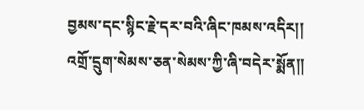བྱམས་དང་སྙིང་རྗེ་དར་བའི་ཞིང་ཁམས་འདིར།།
འགྲོ་དྲུག་སེམས་ཅན་སེམས་ཀྱི་ཞི་བདེར་སྨོན།།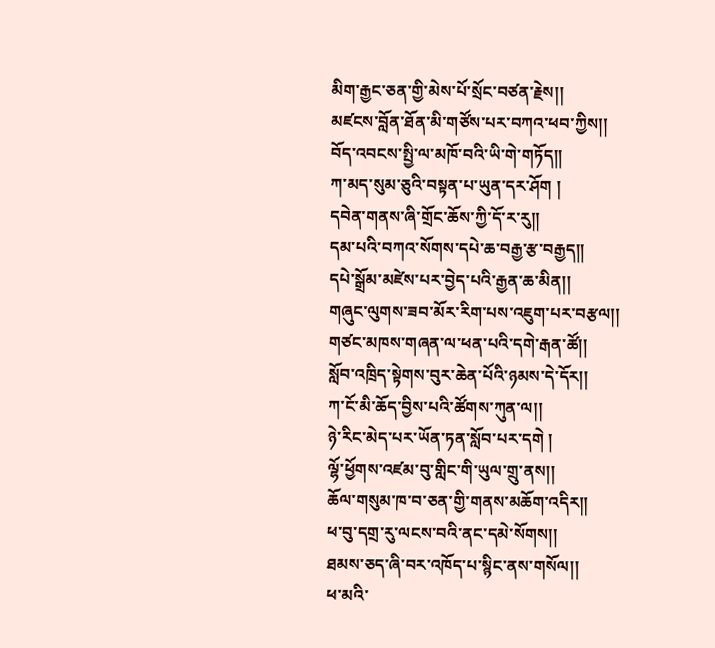མིག་རྒྱང་ཅན་གྱི་མེས་པོ་སྲོང་བཙན་རྗེས།།
མཛངས་བློན་ཐོན་མི་གཙོས་པར་བཀའ་ཕབ་ཀྱིས།།
བོད་འབངས་སྤྱི་ལ་མཁོ་བའི་ཡི་གེ་གཏོད།།
ཀ་མད་སུམ་ཅུའི་བསྟན་པ་ཡུན་དར་ཤོག །
དབེན་གནས་ཞི་གྲོང་ཆོས་ཀྱི་དོ་ར་རུ།།
དམ་པའི་བཀའ་སོགས་དཔེ་ཆ་བརྒྱ་རྩ་བརྒྱད།།
དཔེ་སྒྲོམ་མཛེས་པར་བྱེད་པའི་རྒྱན་ཆ་མིན།།
གཞུང་ལུགས་ཟབ་མོར་རིག་པས་འཇུག་པར་བརྩལ།།
གཙང་མཁས་གཞན་ལ་ཕན་པའི་དགེ་རྒན་ཚོ།།
སློབ་འཁྲིད་སྟེགས་བུར་ཆེན་པོའི་ཉམས་དེ་དོར།།
ཀ་ངོ་མི་ཆོད་བྱིས་པའི་ཚོགས་ཀུན་ལ།།
ཉེ་རིང་མེད་པར་ཡོན་ཏན་སློབ་པར་དགེ །
ལྷོ་ཕྱོགས་འཛམ་བུ་གླིང་གི་ཡུལ་གྲུ་ནས།།
ཆོལ་གསུམ་ཁ་བ་ཅན་གྱི་གནས་མཆོག་འདིར།།
ཕ་བུ་དགྲ་རུ་ལངས་བའི་ནང་དམེ་སོགས།།
ཐམས་ཅད་ཞི་བར་འཁོད་པ་སྙིང་ནས་གསོལ།།
ཕ་མའི་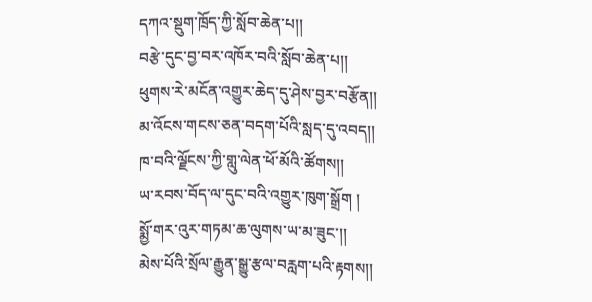དཀའ་སྡུག་ཁྲོད་ཀྱི་སློབ་ཆེན་པ།།
བརྩེ་དུང་བྱ་བར་འཁོར་བའི་སློབ་ཆེན་པ།།
ཕུགས་རེ་མངོན་འགྱུར་ཆེད་དུ་ཤེས་བྱར་བརྩོན།།
མ་འོངས་གངས་ཅན་བདག་པོའི་སླད་དུ་འབད།།
ཁ་བའི་ལྗོངས་ཀྱི་གླུ་ལེན་ཕོ་མོའི་ཚོགས།།
ཡ་རབས་བོད་ལ་དུང་བའི་འགྱུར་ཁུག་སྒྲོག །
སྨྱོ་གར་འུར་གཏམ་ཆ་ལུགས་ཡ་མ་ཟུང་།།
མེས་པོའི་སྲོལ་རྒྱུན་སྒྱུ་རྩལ་བརླག་པའི་རྟགས།།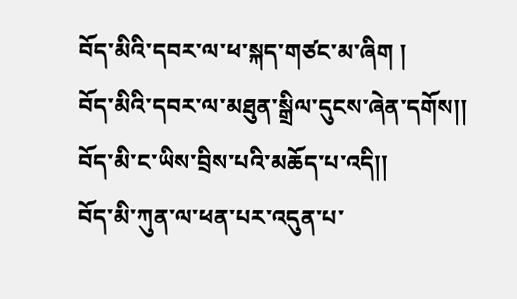བོད་མིའི་དབར་ལ་ཕ་སྐད་གཙང་མ་ཞིག །
བོད་མིའི་དབར་ལ་མཐུན་སྒྲིལ་དུངས་ཞེན་དགོས།།
བོད་མི་ང་ཡིས་བྲིས་པའི་མཆོད་པ་འདི།།
བོད་མི་ཀུན་ལ་ཕན་པར་འདུན་པ་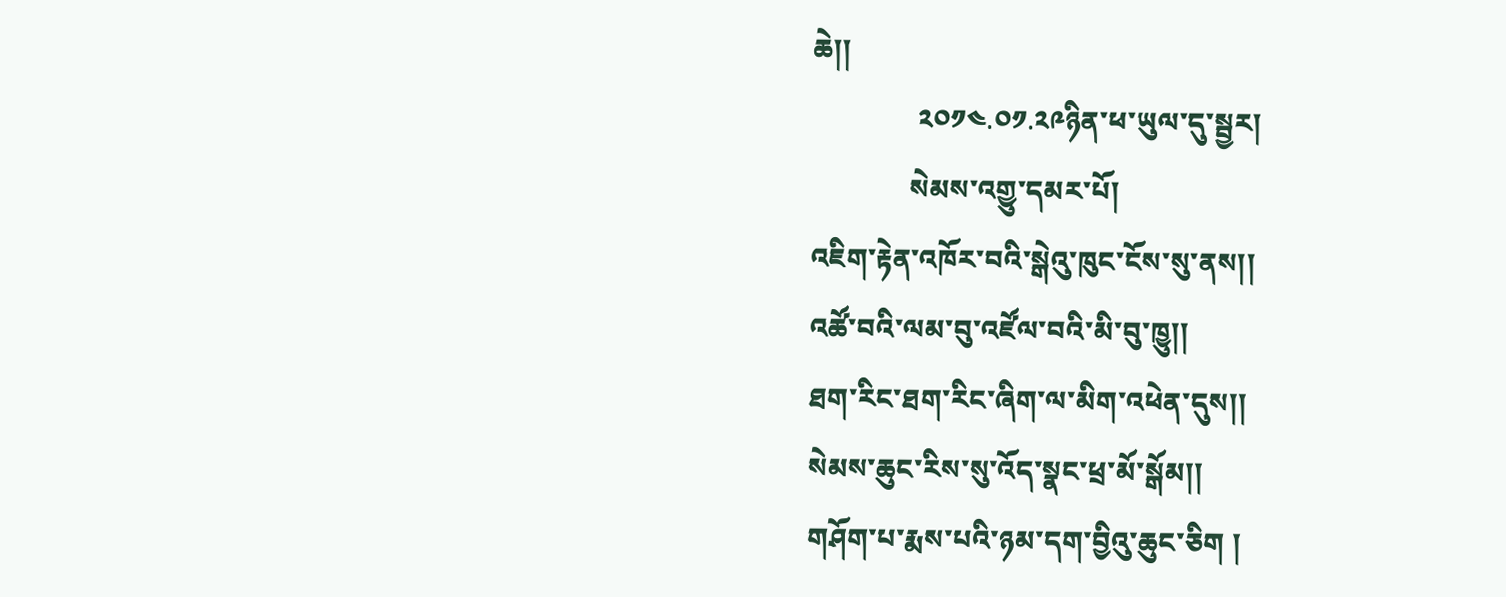ཆེ།།
               ༢༠༡༤.༠༡.༢༩ཉིན་ཕ་ཡུལ་དུ་སྦྱར།
              སེམས་འགྱུ་དམར་པོ།
འཇིག་རྟེན་འཁོར་བའི་སྒེའུ་ཁུང་ངོས་སུ་ནས།།
འཚོ་བའི་ལམ་བུ་འཛོལ་བའི་མི་བུ་ཁྱུ།།
ཐག་རིང་ཐག་རིང་ཞིག་ལ་མིག་འཕེན་དུས།།
སེམས་ཆུང་རིས་སུ་འོད་སྣང་ཕྲ་མོ་སྒོམ།།
གཤོག་པ་རྨས་པའི་ཉམ་དག་བྱིའུ་ཆུང་ཅིག །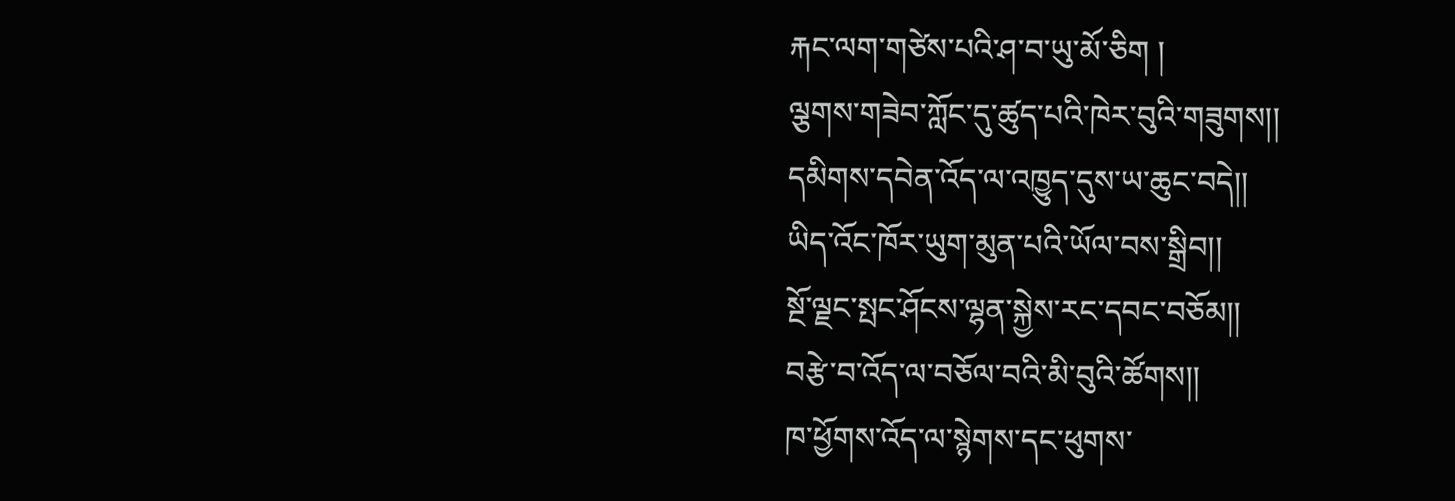རྐང་ལག་གཙེས་པའི་ཤ་བ་ཡུ་མོ་ཅིག །
ལྕགས་གཟེབ་ཀློང་དུ་ཚུད་པའི་ཁེར་བུའི་གཟུགས།།
དམིགས་དབེན་འོད་ལ་འཁྱུད་དུས་ཡ་ཆུང་བདེ།།
ཡིད་འོང་ཁོར་ཡུག་མུན་པའི་ཡོལ་བས་སྒྲིབ།།
སྔོ་ལྗང་སྤང་ཤོངས་ལྷན་སྐྱེས་རང་དབང་བཅོམ།།
བརྩེ་བ་འོད་ལ་བཅོལ་བའི་མི་བུའི་ཚོགས།།
ཁ་ཕྱོགས་འོད་ལ་སྙེགས་དང་ཕུགས་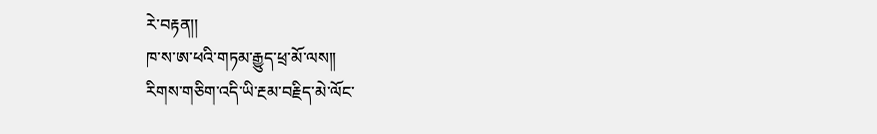རེ་བརྟན།།
ཁ་ས་ཨ་ཕའི་གཏམ་རྒྱུད་ཕྲ་མོ་ལས།།
རིགས་གཅིག་འདི་ཡི་རྔམ་བརྗིད་མེ་ལོང་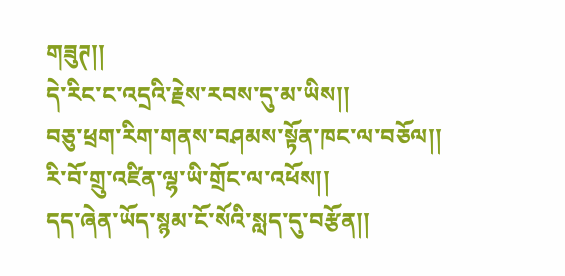གཟུཊ།།
དེ་རིང་ང་འདྲའི་རྗེས་རབས་དུ་མ་ཡིས།།
བཅུ་ཕྲག་རིག་གནས་བཤམས་སྟོན་ཁང་ལ་བཅོལ།།
རི་བོ་གྲུ་འཛིན་ལྷ་ཡི་གྲོང་ལ་འཕོས།།
དད་ཞེན་ཡོད་སྙམ་ངོ་སོའི་སླད་དུ་བརྩོན།།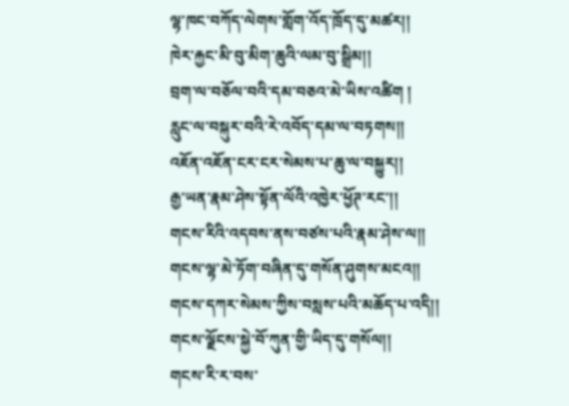ལྷ་ཁང་བཀོད་ལེགས་གློག་འོད་ཁྲོད་དུ་མཚར།།
ཁེར་རྐྱང་མི་བུ་མིག་ཆུའི་ལམ་བུ་སྒྲིམ།།
བྲག་ལ་བཅོལ་བའི་དམ་བཅའ་མེ་ཡིས་འཚིག །
རླུང་ལ་བསྐུར་བའི་རེ་འབོད་དམ་ལ་བཏགས།།
འཇོན་འཇོན་ངར་ངར་སེམས་པ་ཆུ་ལ་བསྐྱུར།།
རྒྱ་ཡན་རྣམ་ཤེས་སྟོན་ལོའི་འཁྱེར་ཕྱོཊ་རང་།།
གངས་རིའི་འདབས་ནས་བཙས་པའི་རྣམ་ཤེས་ལ།།
གངས་ལྷ་མེ་ཏོག་བཞིན་དུ་གསོན་ཤུགས་མངའ།།
གངས་དཀར་སེམས་ཀྱིས་བསླས་པའི་མཆོད་པ་འདི།།
གངས་ལྗོངས་སྐྱེ་བོ་ཀུན་གྱི་ཡིད་དུ་གསོལ།།
གངས་རི་ར་བས་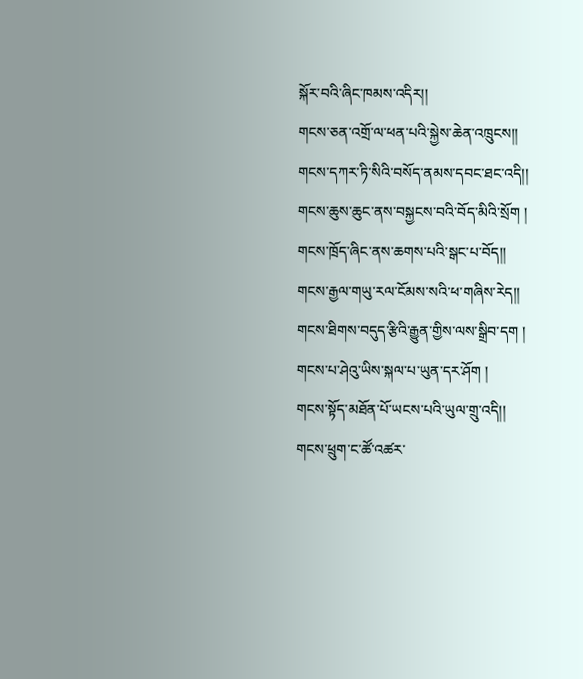སྐོར་བའི་ཞིང་ཁམས་འདིར།།
གངས་ཅན་འགྲོ་ལ་ཕན་པའི་སྐྱེས་ཆེན་འཁྲུངས།།
གངས་དཀར་ཏི་སིའི་བསོད་ནམས་དབང་ཐང་འདི།།
གངས་ཆུས་ཆུང་ནས་བསྐྱངས་བའི་བོད་མིའི་སྲོག །
གངས་ཁྲོད་ཞིང་ནས་ཆགས་པའི་སྒང་པ་བོད།།
གངས་རྒྱལ་གཡུ་རལ་ངོམས་སའི་ཕ་གཞིས་རེད།།
གངས་ཐིགས་བདུད་རྩིའི་རྒྱུན་གྱིས་ལས་སྒྲིབ་དག །
གངས་པ་ཤེའུ་ཡིས་སྐལ་པ་ཡུན་དར་ཤོག །
གངས་སྟོད་མཐོན་པོ་ཡངས་པའི་ཡུལ་གྲུ་འདི།།
གངས་ཕྲུག་ང་ཚོ་འཚར་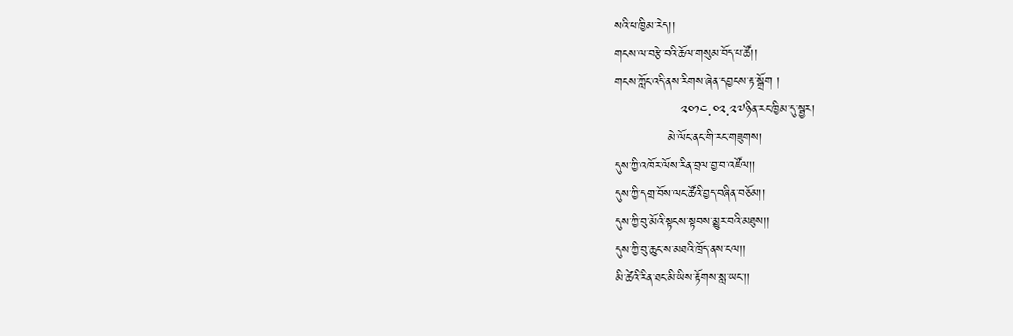སའི་ཕ་ཁྱིམ་རེད།།
གངས་ལ་བརྩེ་བའི་ཆོལ་གསུམ་བོད་པ་ཚོ།།
གངས་ཀློང་འདི་ནས་རིགས་ཞེན་དབྱངས་རྟ་སྒྲོག །
                ༢༠༡༤.༠༢.༢༧ཉིན་རང་ཁྱིམ་དུ་སྦྱར།
             མེ་ལོང་ནང་གི་རང་གཟུགས།
དུས་ཀྱི་འཁོར་ལོས་རིན་བྲལ་བྱ་བ་འཛོལ།།
དུས་ཀྱི་དགྲ་བོས་ལང་ཚོའི་བྱད་བཞིན་བཅོམ།།
དུས་ཀྱི་བུ་མོའི་སྟངས་སྟབས་མྱུར་བའི་མཐུས།།
དུས་ཀྱི་བུ་ཆུང་ས་མཐའི་ཁྲོད་ནས་ངལ།།
མི་ཚེའི་རིན་ཐང་མི་ཡིས་རྟོགས་སླ་ཡང་།།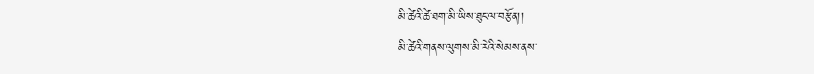མི་ཚེའི་ཚེ་ཐག་མི་ཡིས་ཐུང་ལ་བརྩོན།།
མི་ཚེའི་གནས་ལུགས་མི་རེའི་སེམས་ནས་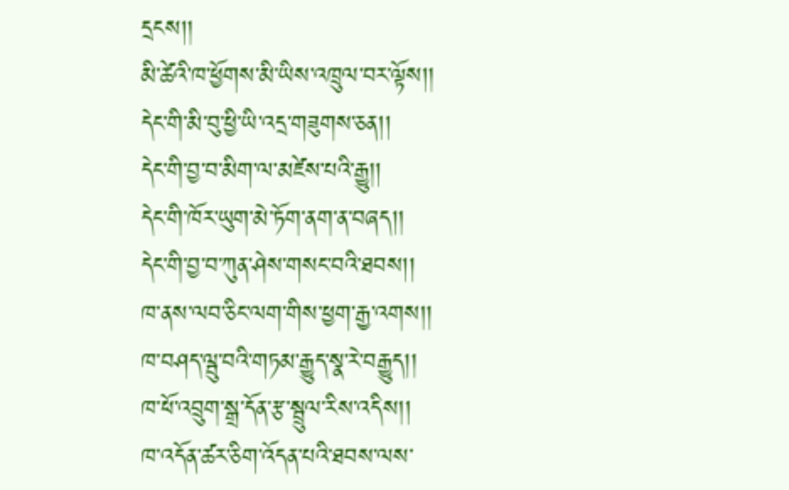དྲངས།།
མི་ཚེའི་ཁ་ཕྱོགས་མི་ཡིས་འཁྲུལ་བར་ལྟོས།།
དེང་གི་མི་བུ་ཕྱི་ཡི་འདྲ་གཟུགས་ཅན།།
དེང་གི་བྱ་བ་མིག་ལ་མཛེས་པའི་རྒྱུ།།
དེང་གི་ཁོར་ཡུག་མེ་ཏོག་ནག་ན་བཞད།།
དེང་གི་བྱ་བ་ཀུན་ཤེས་གསང་བའི་ཐབས།།
ཁ་ནས་ལབ་ཅིང་ལག་གིས་ཕྱག་རྒྱ་འགས།།
ཁ་བཤད་ལྦུ་བའི་གཏམ་རྒྱུད་སྣ་རེ་བརྒྱུད།།
ཁ་ཕོ་འབྲུག་སྒྲ་དོན་རྩ་སྦྲུལ་རིས་འདིས།།
ཁ་འདོན་ཚར་ཅིག་འོདན་པའི་ཐབས་ལས་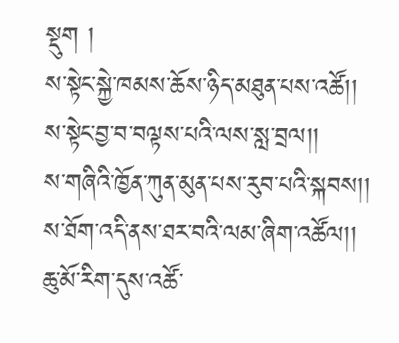སྡུག །
ས་སྟེང་སྐྱེ་ཁམས་ཆོས་ཉིད་མཐུན་པས་འཚོ།།
ས་སྟེང་བྱ་བ་བལྟས་པའི་ལས་སླ་བྲལ།།
ས་གཞིའི་ཁྱོན་ཀུན་མུན་པས་རུབ་པའི་སྐབས།།
ས་ཐོག་འདི་ནས་ཐར་བའི་ལམ་ཞིག་འཚོལ།།
ཆུ་མོ་རིག་དུས་འཚོ་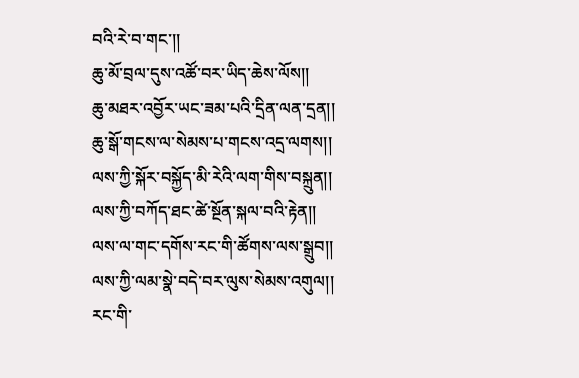བའི་རེ་བ་གང་།།
ཆུ་མོ་བྲལ་དུས་འཚོ་བར་ཡིད་ཆེས་ལོས།།
ཆུ་མཐར་འབྱོར་ཡང་ཟམ་པའི་དྲིན་ལན་དྲན།།
ཆུ་སྒོ་གངས་ལ་སེམས་པ་གངས་འདྲ་ལགས།།
ལས་ཀྱི་སྐོར་བསྐྱོད་མི་རེའི་ལག་གིས་བསྐྲུན།།
ལས་ཀྱི་བཀོད་ཐང་ཚེ་སྔོན་སྐལ་བའི་རྟེན།།
ལས་ལ་གང་དགོས་རང་གི་ཚོགས་ལས་སྒྲུབ།།
ལས་ཀྱི་ལམ་སྣེ་བདེ་བར་ལུས་སེམས་འགུལ།།
རང་གི་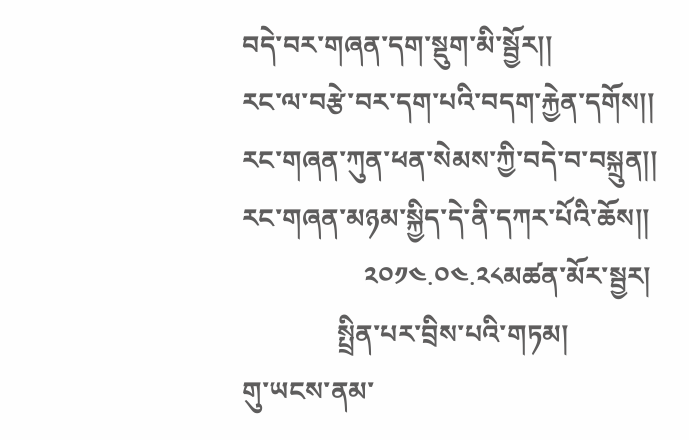བདེ་བར་གཞན་དག་སྡུག་མི་སྦྱོར།།
རང་ལ་བརྩེ་བར་དག་པའི་བདག་རྐྱེན་དགོས།།
རང་གཞན་ཀུན་ཕན་སེམས་ཀྱི་བདེ་བ་བསྐྲུན།།
རང་གཞན་མཉམ་སྐྱིད་དེ་ནི་དཀར་པོའི་ཆོས།།
                  ༢༠༡༤.༠༤.༢༨མཚན་མོར་སྦྱར།
              སྤྲིན་པར་བྲིས་པའི་གཏམ།
གུ་ཡངས་ནམ་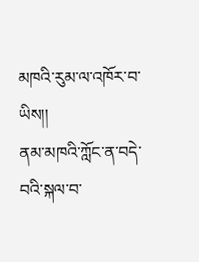མཁའི་རུམ་ལ་འཁོར་བ་ཡིས།།
ནམ་མཁའི་ཀློང་ན་བདེ་བའི་སྐལ་བ་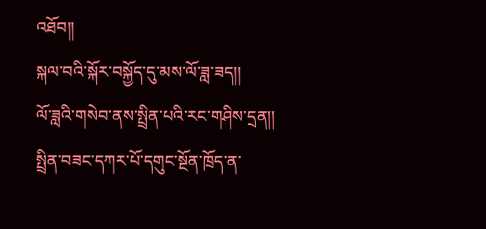འཐོབ།།
སྐལ་བའི་སྐོར་བསྐྱོད་དུ་མས་ལོ་ཟླ་ཟད།།
ལོ་ཟླའི་གསེབ་ནས་སྤྲིན་པའི་རང་གཤིས་དྲན།།
སྤྲིན་བཟང་དཀར་པོ་དགུང་སྔོན་ཁྲོད་ན་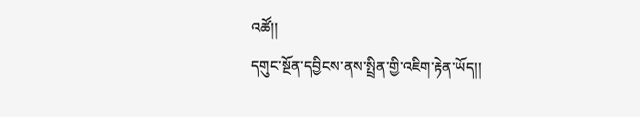འཚོ།།
དགུང་སྔོན་དབྱིངས་ནས་སྤྲིན་གྱི་འཇིག་རྟེན་ཡོད།།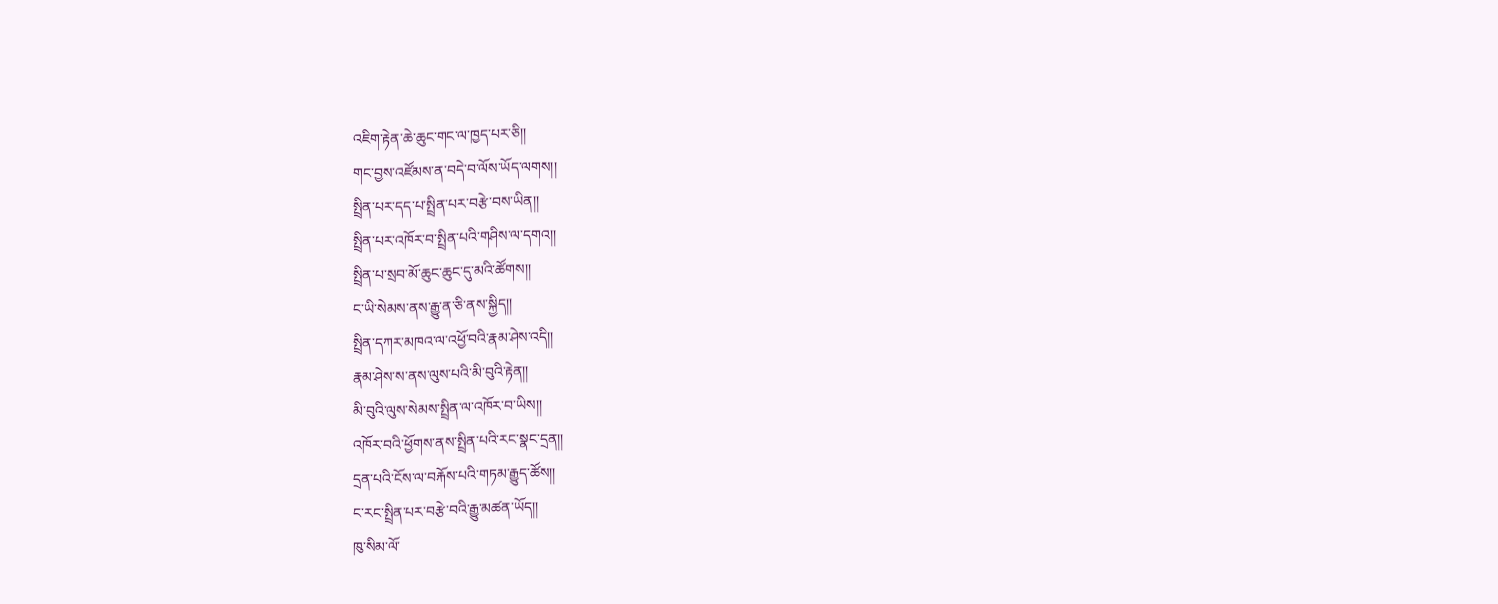འཇིག་རྟེན་ཆེ་ཆུང་གང་ལ་ཁྱད་པར་ཅི།།
གང་བྱས་འཛོམས་ན་བདེ་བ་ལོས་ཡོད་ལགས།།
སྤྲིན་པར་དད་པ་སྤྲིན་པར་བརྩེ་བས་ཡིན།།
སྤྲིན་པར་འཁོར་བ་སྤྲིན་པའི་གཤིས་ལ་དགའ།།
སྤྲིན་པ་སྲབ་མོ་ཆུང་ཆུང་དུ་མའི་ཚོགས།།
ང་ཡི་སེམས་ནས་རྒྱུ་ན་ཅི་ནས་སྐྱིད།།
སྤྲིན་དཀར་མཁའ་ལ་འཕྱོ་བའི་རྣམ་ཤེས་འདི།།
རྣམ་ཤེས་ས་ནས་ལུས་པའི་མི་བུའི་རྟེན།།
མི་བུའི་ལུས་སེམས་སྤྲིན་ལ་འཁོར་བ་ཡིས།།
འཁོར་བའི་ཕྱོགས་ནས་སྤྲིན་པའི་རང་སྣང་དྲན།།
དྲན་པའི་ངོས་ལ་བརྐོས་པའི་གཏམ་རྒྱུད་ཚོས།།
ང་རང་སྤྲིན་པར་བརྩེ་བའི་རྒྱུ་མཚན་ཡོད།།
ཁུ་སིམ་ལོ་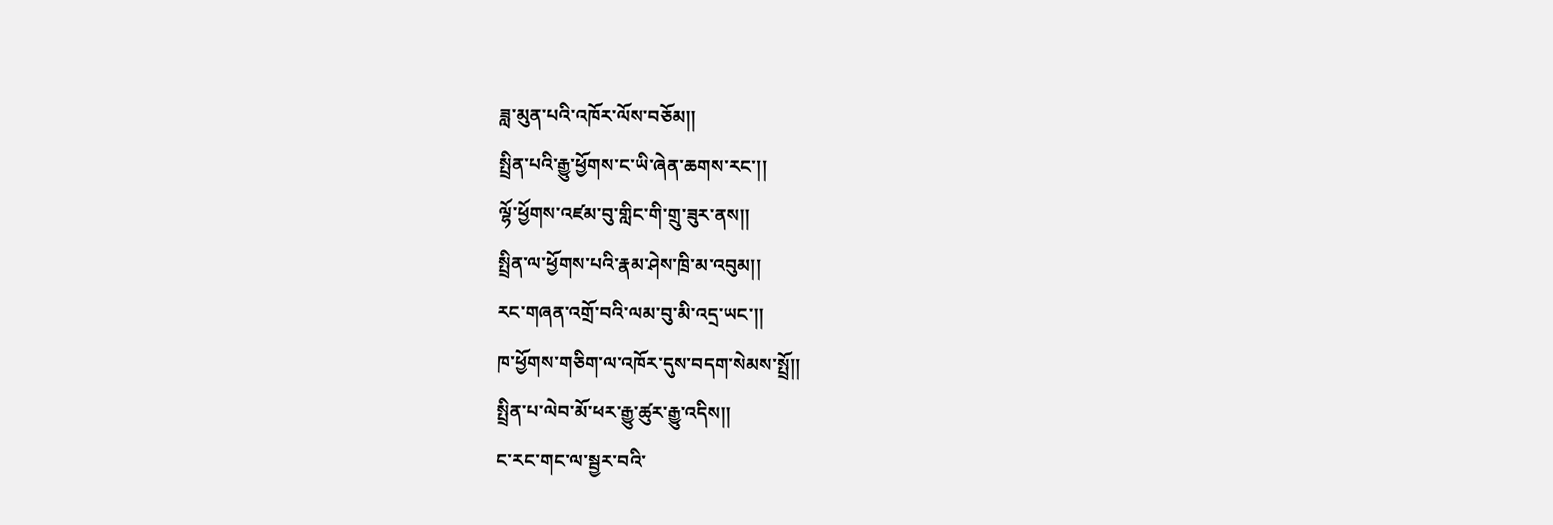ཟླ་མུན་པའི་འཁོར་ལོས་བཅོམ།།
སྤྲིན་པའི་རྒྱུ་ཕྱོགས་ང་ཡི་ཞེན་ཆགས་རང་།།
ལྷོ་ཕྱོགས་འཛམ་བུ་གླིང་གི་གྲུ་ཟུར་ནས།།
སྤྲིན་ལ་ཕྱོགས་པའི་རྣམ་ཤེས་ཁྲི་མ་འབུམ།།
རང་གཞན་འགྲོ་བའི་ལམ་བུ་མི་འདྲ་ཡང་།།
ཁ་ཕྱོགས་གཅིག་ལ་འཁོར་དུས་བདག་སེམས་སྤྲོ།།
སྤྲིན་པ་ལེབ་མོ་ཕར་རྒྱུ་ཚུར་རྒྱུ་འདིས།།
ང་རང་གང་ལ་སྦྱར་བའི་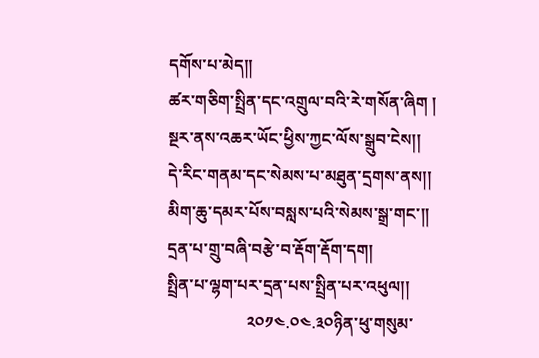དགོས་པ་མེད།།
ཚར་གཅིག་སྤྲིན་དང་འགྲུལ་བའི་རེ་གསོན་ཞིག །
སྔར་ནས་འཆར་ཡོང་ཕྱིས་ཀྱང་ལོས་སྒྲུབ་ངེས།།
དེ་རིང་གནམ་དང་སེམས་པ་མཐུན་དྲགས་ནས།།
མིག་ཆུ་དམར་པོས་བསླས་པའི་སེམས་སྒྲ་གང་།།
དྲན་པ་གྲུ་བཞི་བརྩེ་བ་རྡོག་རྡོག་དག།
སྤྲིན་པ་ལྷག་པར་དྲན་པས་སྤྲིན་པར་འཕུལ།།
                   ༢༠༡༤.༠༤.༣༠ཉིན་ཕུ་གསུམ་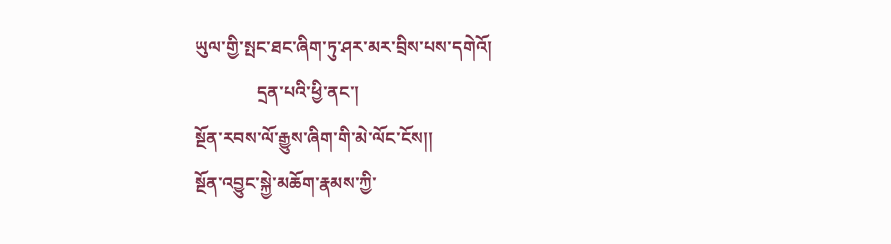ཡུལ་གྱི་སྤང་ཐང་ཞིག་ཏུ་ཤར་མར་བྲིས་པས་དགེའོ།
              དྲན་པའི་ཕྱི་ནང་།
སྔོན་རབས་ལོ་རྒྱུས་ཞིག་གི་མེ་ལོང་ངོས།།
སྔོན་འབྱུང་སྐྱེ་མཆོག་རྣམས་ཀྱི་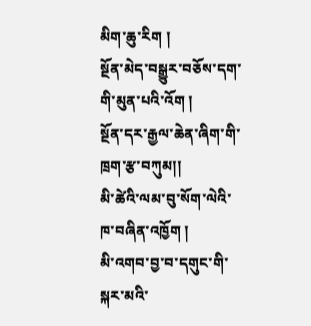མིག་ཆུ་རིག །
སྔོན་མེད་བསྒྱུར་བཅོས་དག་གི་མུན་པའི་འོག །
སྔོན་དར་རྒྱལ་ཆེན་ཞིག་གི་ཁྲག་རྩ་བཀུམ།།
མི་ཚེའི་ལམ་བུ་སོག་ལེའི་ཁ་བཞིན་འཁྱོག །
མི་འགབ་བྱ་བ་དགུང་གི་སྐར་མའི་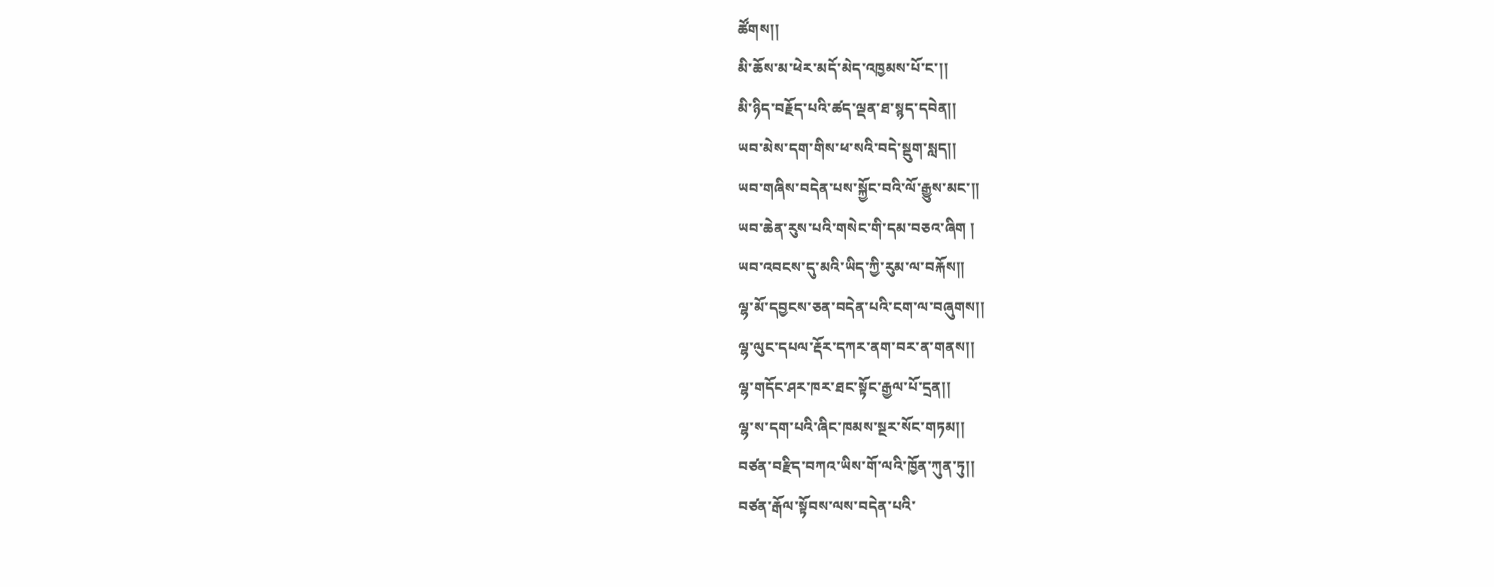ཚོགས།།
མི་ཆོས་མ་ཕེར་མདོ་མེད་འཁྱམས་པོ་ང་།།
མི་ཉིད་བརྗོད་པའི་ཚད་ལྡན་ཐ་སྙད་དབེན།།
ཡབ་མེས་དག་གིས་ཕ་སའི་བདེ་སྡུག་སླད།།
ཡབ་གཞིས་བདེན་པས་སྐྱོང་བའི་ལོ་རྒྱུས་མང་།།
ཡབ་ཆེན་རུས་པའི་གསེང་གི་དམ་བཅའ་ཞིག །
ཡབ་འབངས་དུ་མའི་ཡིད་ཀྱི་རུམ་ལ་བརྐོས།།
ལྷ་མོ་དབྱངས་ཅན་བདེན་པའི་ངག་ལ་བཞུགས།།
ལྷ་ལུང་དཔལ་རྡོར་དཀར་ནག་བར་ན་གནས།།
ལྷ་གདོང་ཤར་ཁར་ཐང་སྟོང་རྒྱལ་པོ་དྲན།།
ལྷ་ས་དག་པའི་ཞིང་ཁམས་སྔར་སོང་གཏམ།།
བཙན་བརྫིད་བཀའ་ཡིས་གོ་ལའི་ཁྱོན་ཀུན་ཏུ།།
བཙན་རྒོལ་སྟོབས་ལས་བདེན་པའི་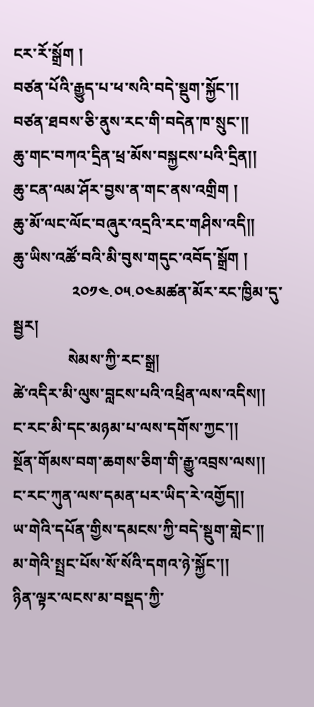ངར་རོ་སྒྲོག །
བཙན་པོའི་རྒྱུད་པ་ཕ་སའི་བདེ་སྡུག་སྐྱོང་།།
བཙན་ཐབས་ཅི་ནུས་རང་གི་བདེན་ཁ་སྲུང་།།
ཆུ་གང་བཀའ་དྲིན་ཕྲ་མོས་བསྐྱངས་པའི་དྲིན།།
ཆུ་ངན་ལམ་ཤོར་བྱས་ན་གང་ནས་འགྲིག །
ཆུ་མོ་ལང་ལོང་བཞུར་འདྲའི་རང་གཤིས་འདི།།
ཆུ་ཡིས་འཚོ་བའི་མི་བུས་གདུང་འབོད་སྒྲོག །
               ༢༠༡༤.༠༥.༠༤མཚན་མོར་རང་ཁྱིམ་དུ་སྦྱར།
              སེམས་ཀྱི་རང་སྒྲ།
ཚེ་འདིར་མི་ལུས་བླངས་པའི་འཕྲིན་ལས་འདིས།།
ང་རང་མི་དང་མཉམ་པ་ལས་དགོས་ཀྱང་།།
སྔོན་གོམས་བག་ཆགས་ཅིག་གི་རྒྱུ་འབྲས་ལས།།
ང་རང་ཀུན་ལས་དམན་པར་ཡིད་རེ་འགྱོད།།
ཡ་གེའི་དཔོན་གྱིས་དམངས་ཀྱི་བདེ་སྡུག་གླེང་།།
མ་གེའི་སྤྲང་པོས་སོ་སོའི་དགའ་ཉེ་སྐྱོང་།།
ཉིན་ལྟར་ལངས་མ་བསྡད་ཀྱི་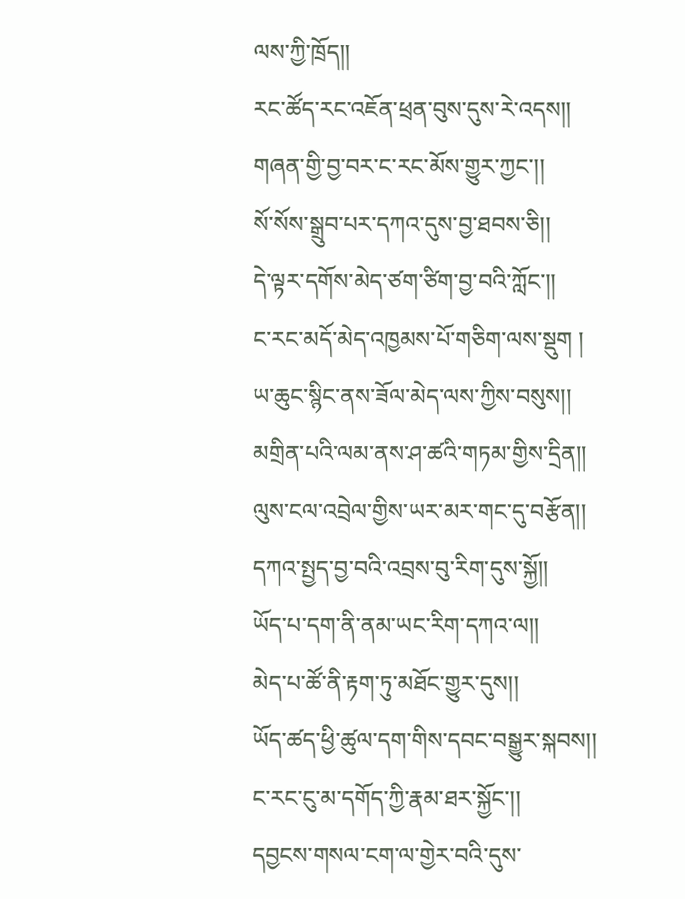ལས་ཀྱི་ཁྲོད།།
རང་ཚོད་རང་འཇོན་ཕྲན་བུས་དུས་རེ་འདས།།
གཞན་གྱི་བྱ་བར་ང་རང་མོས་གྱུར་ཀྱང་།།
སོ་སོས་སྒྲུབ་པར་དཀའ་དུས་བྱ་ཐབས་ཅི།།
དེ་ལྟར་དགོས་མེད་ཙག་ཙིག་བྱ་བའི་ཀློང་།།
ང་རང་མདོ་མེད་འཁྱམས་པོ་གཅིག་ལས་སྡུག །
ཡ་ཆུང་སྙིང་ནས་ཟོལ་མེད་ལས་ཀྱིས་བསུས།།
མགྲིན་པའི་ལམ་ནས་ཤ་ཚའི་གཏམ་གྱིས་དྲིན།།
ལུས་ངལ་འབྲེལ་གྱིས་ཡར་མར་གང་དུ་བརྩོན།།
དཀའ་སྤྱད་བྱ་བའི་འབྲས་བུ་རིག་དུས་སྐྱོ།།
ཡོད་པ་དག་ནི་ནམ་ཡང་རིག་དཀའ་ལ།།
མེད་པ་ཚོ་ནི་རྟག་ཏུ་མཐོང་གྱུར་དུས།།
ཡོད་ཚད་ཕྱི་ཚུལ་དག་གིས་དབང་བསྒྱུར་སྐབས།།
ང་རང་ངུ་མ་དགོད་ཀྱི་རྣམ་ཐར་སྐྱོང་།།
དབྱངས་གསལ་ངག་ལ་གྱེར་བའི་དུས་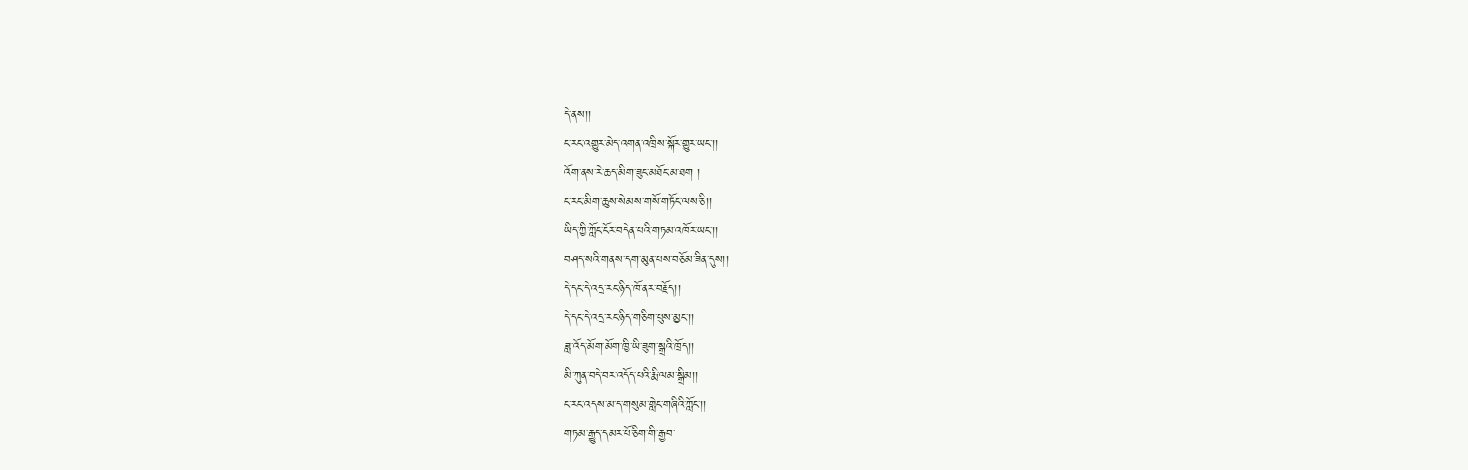དེ་ནས།།
ང་རང་འགྱུར་མེད་འགན་འཁྲིས་སྐོར་གྱུར་ཡང་།།
འོག་ནས་རེ་ཆད་མིག་ཟུང་མཐོང་མ་ཐག །
ང་རང་མིག་ཆུས་སེམས་གསོ་གཏོང་ལས་ཅི།།
ཡིད་ཀྱི་ཀློང་ངོར་བདེན་པའི་གཏམ་འཁོར་ཡང་།།
བཤད་སའི་གནས་དག་མུན་པས་བཅོམ་ཟིན་དུས།།
དེ་དང་དེ་འདྲ་རང་ཉིད་ཁོ་ནར་བརྗོད།།
དེ་དང་དེ་འདྲ་རང་ཉིད་གཅིག་པུས་མྱང་།།
ཟླ་འོད་མོག་མོག་ཁྱི་ཡི་ཟུག་སྒྲའི་ཁྲོད།།
མི་ཀུན་བདེ་བར་འདོད་པའི་རྨི་ལམ་སྒྲིམ།།
ང་རང་འདས་མ་ད་གསུམ་གླེང་གཞིའི་ཀློང་།།
གཏམ་རྒྱུད་དམར་པོ་ཅིག་གི་རྒྱབ་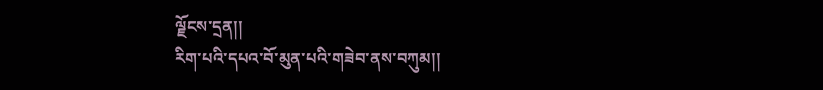ལྗོངས་དྲན།།
རིག་པའི་དཔའ་བོ་མུན་པའི་གཟེབ་ནས་བཀུམ།།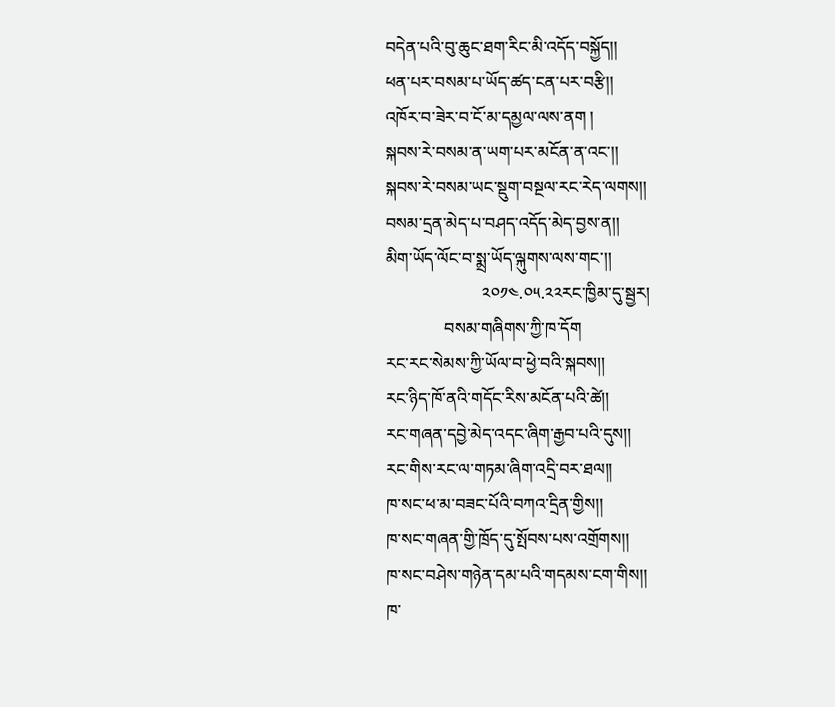བདེན་པའི་བུ་ཆུང་ཐག་རིང་མི་འདོད་བསྐྱོད།།
ཕན་པར་བསམ་པ་ཡོད་ཚད་ངན་པར་བརྩི།།
འཁོར་བ་ཟེར་བ་ངོ་མ་དམྱལ་ལས་ནག །
སྐབས་རེ་བསམ་ན་ཡག་པར་མངོན་ན་འང་།།
སྐབས་རེ་བསམ་ཡང་སྡུག་བསྔལ་རང་རེད་ལགས།།
བསམ་དྲན་མེད་པ་བཤད་འདོད་མེད་བྱས་ན།།
མིག་ཡོད་ལོང་བ་སྨྲ་ཡོད་ལྐུགས་ལས་གང་།།
                       ༢༠༡༤.༠༥.༢༢རང་ཁྱིམ་དུ་སྦྱར།
              བསམ་གཞིགས་ཀྱི་ཁ་དོག
རང་རང་སེམས་ཀྱི་ཡོལ་བ་ཕྱེ་བའི་སྐབས།།
རང་ཉིད་ཁོ་ནའི་གདོང་རིས་མངོན་པའི་ཚེ།།
རང་གཞན་དབྱེ་མེད་འདང་ཞིག་རྒྱབ་པའི་དུས།།
རང་གིས་རང་ལ་གཏམ་ཞིག་འདྲི་བར་ཐལ།།
ཁ་སང་ཕ་མ་བཟང་པོའི་བཀའ་དྲིན་གྱིས།།
ཁ་སང་གཞན་གྱི་ཁྲོད་དུ་སྤོབས་པས་འགྲོགས།།
ཁ་སང་བཤེས་གཉེན་དམ་པའི་གདམས་ངག་གིས།།
ཁ་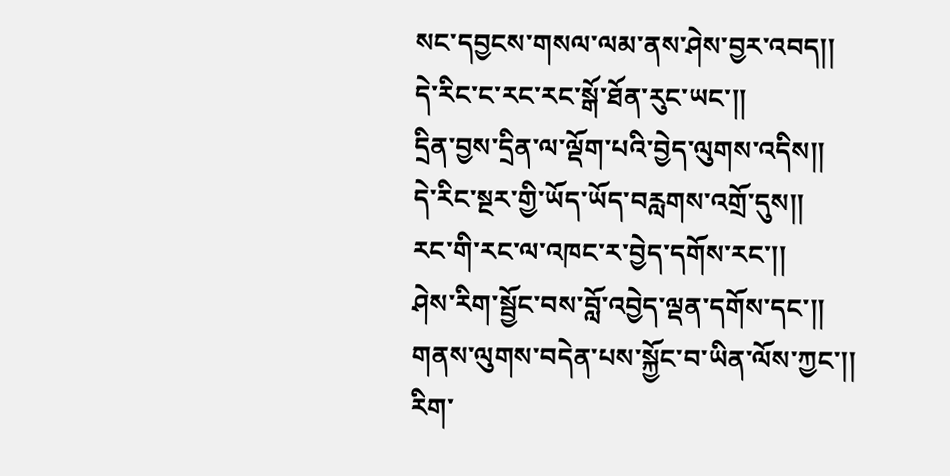སང་དབྱངས་གསལ་ལམ་ནས་ཤེས་བྱར་འབད།།
དེ་རིང་ང་རང་རང་སྒོ་ཐོན་རུང་ཡང་།།
དྲིན་བྱས་དྲིན་ལ་ལྡོག་པའི་བྱེད་ལུགས་འདིས།།
དེ་རིང་སྔར་གྱི་ཡོད་ཡོད་བརླགས་འགྲོ་དུས།།
རང་གི་རང་ལ་འཁང་ར་བྱེད་དགོས་རང་།།
ཤེས་རིག་སྦྱོང་བས་བློ་འབྱེད་ལྡན་དགོས་དང་།།
གནས་ལུགས་བདེན་པས་སྐྱོང་བ་ཡིན་ལོས་ཀྱང་།།
རིག་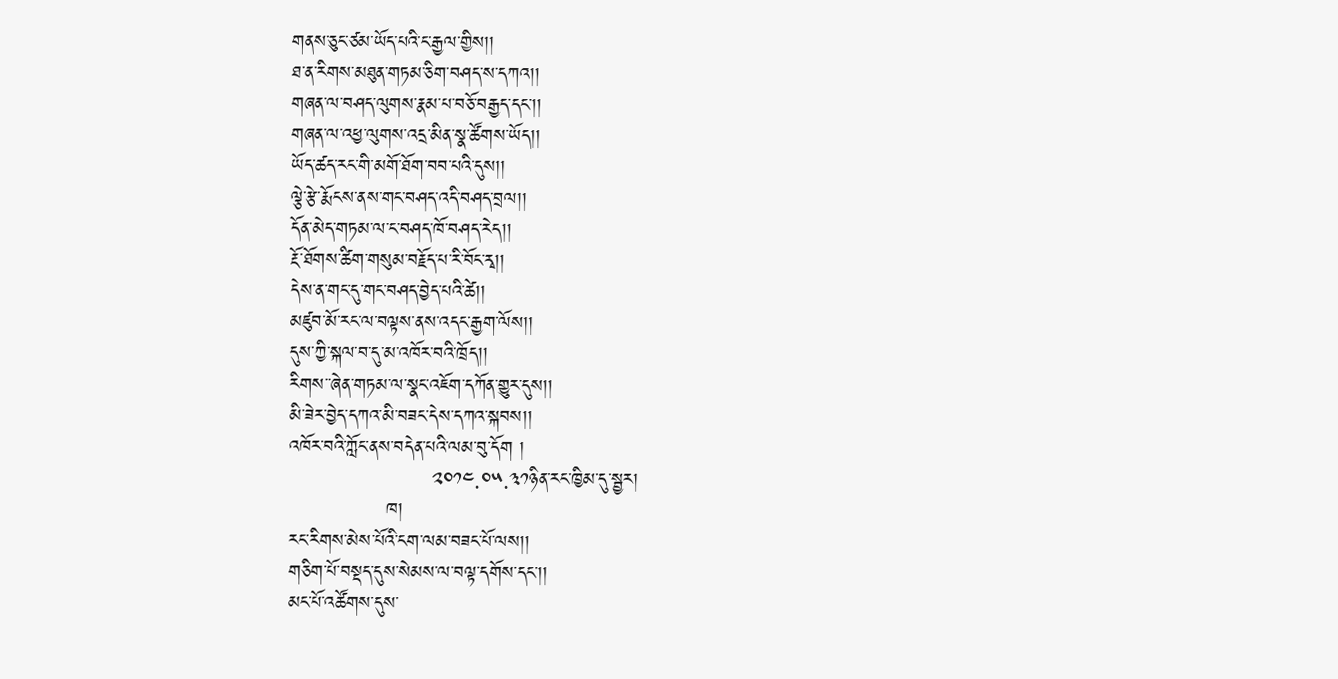གནས་ཅུང་ཙམ་ཡོད་པའི་ང་རྒྱལ་གྱིས།།
ཐ་ན་རིགས་མཐུན་གཏམ་ཅིག་བཤད་ས་དཀའ།།
གཞན་ལ་བཤད་ལུགས་རྣམ་པ་བཅོ་བརྒྱད་དང་།།
གཞན་ལ་འཕྱ་ལུགས་འདྲ་མིན་སྣ་ཚོགས་ཡོད།།
ཡོད་ཚད་རང་གི་མགོ་ཐོག་བབ་པའི་དུས།།
ལྕེ་རྩེ་རྨོངས་ནས་གང་བཤད་འདི་བཤད་བྲལ།།
དོན་མེད་གཏམ་ལ་ང་བཤད་ཁོ་བཤད་རེད།།
རྔོ་ཐོགས་ཚིག་གསུམ་བརྗོད་པ་རི་བོང་རྭ།།
དེས་ན་གང་དུ་གང་བཤད་བྱེད་པའི་ཚེ།།
མཛུབ་མོ་རང་ལ་བལྟས་ནས་འདང་རྒྱག་ལོས།།
དུས་ཀྱི་སྐལ་བ་དུ་མ་འཁོར་བའི་ཁྲོད།།
རིགས་་ཞེན་གཏམ་ལ་སྣང་འཇོག་དཀོན་གྱུར་དུས།།
མི་ཟེར་བྱེད་དཀའ་མི་བཟང་དེས་དཀའ་སྐབས།།
འཁོར་བའི་ཀློང་ནས་བདེན་པའི་ལམ་བུ་དོག །
                      ༢༠༡༤.༠༥.༣༡ཉིན་རང་ཁྱིམ་དུ་སྦྱར།
               ཁ།
རང་རིགས་མེས་པོའི་ངག་ལམ་བཟང་པོ་ལས།།
གཅིག་པོ་བསྡད་དུས་སེམས་ལ་བལྟ་དགོས་དང་།།
མང་པོ་འཚོགས་དུས་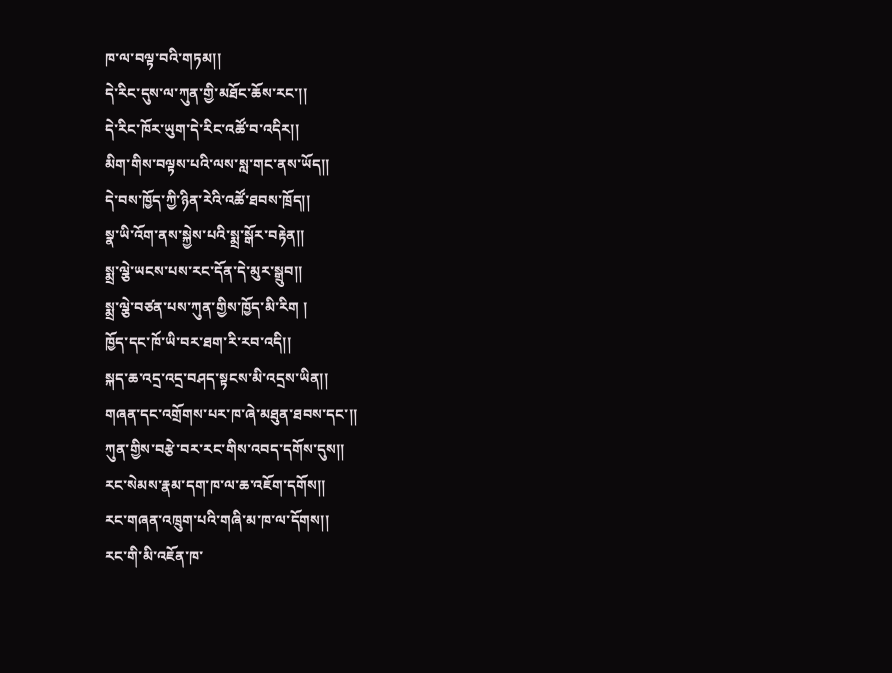ཁ་ལ་བལྟ་བའི་གཏམ།།
དེ་རིང་དུས་ལ་ཀུན་གྱི་མཐོང་ཆོས་རང་།།
དེ་རིང་ཁོར་ཡུག་དེ་རིང་འཚོ་བ་འདིར།།
མིག་གིས་བལྟས་པའི་ལས་སླ་གང་ནས་ཡོད།།
དེ་བས་ཁྱོད་ཀྱི་ཉིན་རེའི་འཚོ་ཐབས་ཁྲོད།།
སྣ་ཡི་འོག་ནས་སྐྱེས་པའི་སྨྲ་སྒོར་བརྟེན།།
སྨྲ་ལྕེ་ཡངས་པས་རང་དོན་དེ་མུར་སྒྲུབ།།
སྨྲ་ལྕེ་བཙན་པས་ཀུན་གྱིས་ཁྱོད་མི་རིག །
ཁྱོད་དང་ཁོ་ཡི་བར་ཐག་རི་རབ་འདི།།
སྐད་ཆ་འདྲ་འདྲ་བཤད་སྟངས་མི་འདྲས་ཡིན།།
གཞན་དང་འགྲོགས་པར་ཁ་ཞེ་མཐུན་ཐབས་དང་།།
ཀུན་གྱིས་བརྩེ་བར་རང་གིས་འབད་དགོས་དུས།།
རང་སེམས་རྣམ་དག་ཁ་ལ་ཆ་འཇོག་དགོས།།
རང་གཞན་འཁྲུག་པའི་གཞི་མ་ཁ་ལ་དོགས།།
རང་གི་མི་འཇོན་ཁ་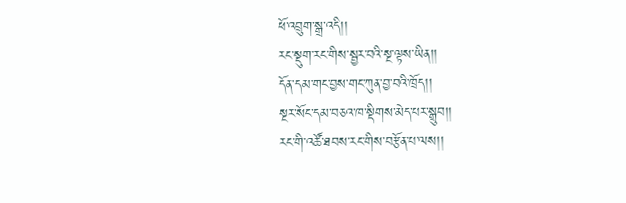ཕོ་འབྲུག་སྒྲ་འདི།།
རང་སྡུག་རང་གིས་སྦྱར་བའི་སྔ་ལྟས་ཡིན།།
དོན་དམ་གང་བྱས་གང་ཀུན་བྱ་བའི་ཁྲོད།།
སྔར་སོང་དམ་བཅའ་ཁ་སྡིགས་མེད་པར་སྒྲུབ།།
རང་གི་འཚོ་ཐབས་རང་གིས་བརྩོན་པ་ལས།།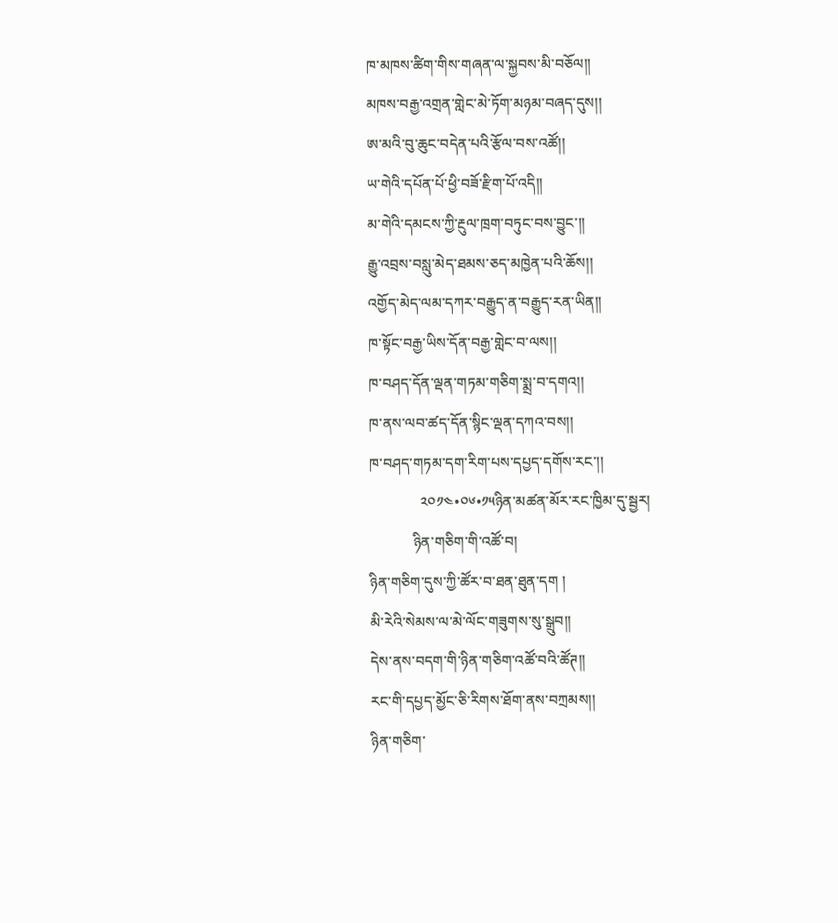ཁ་མཁས་ཚིག་གིས་གཞན་ལ་སྐྱབས་མི་བཅོལ།།
མཁས་བརྒྱ་འགྲན་གླེང་མེ་ཏོག་མཉམ་བཞད་དུས།།
ཨ་མའི་བུ་ཆུང་བདེན་པའི་རྩོལ་བས་འཚོ།།
ཡ་གེའི་དཔོན་པོ་ཕྱི་བཟོ་རྫིག་པོ་འདི།།
མ་གེའི་དམངས་ཀྱི་རྔུལ་ཁྲག་བཏུང་བས་བྱུང་།།
རྒྱུ་འབྲས་བསླུ་མེད་ཐམས་ཅད་མཁྱེན་པའི་ཆོས།།
འགྱོད་མེད་ལམ་དཀར་བརྒྱུད་ན་བརྒྱུད་རན་ཡིན།།
ཁ་སྟོང་བརྒྱ་ཡིས་དོན་བརྒྱ་གླེང་བ་ལས།།
ཁ་བཤད་དོན་ལྡན་གཏམ་གཅིག་སྨྲ་བ་དགའ།།
ཁ་ནས་ལབ་ཚད་དོན་སྙིང་ལྡན་དཀའ་བས།།
ཁ་བཤད་གཏམ་དག་རིག་པས་དཔྱད་དགོས་རང་།།
              ༢༠༡༤•༠༦•༡༥ཉིན་མཚན་མོར་རང་ཁྱིམ་དུ་སྦྱར།
            ཉིན་གཅིག་གི་འཚོ་བ།
ཉིན་གཅིག་དུས་ཀྱི་ཚོར་བ་ཐན་ཐུན་དག །
མི་རེའི་སེམས་ལ་མེ་ལོང་གཟུགས་སུ་སྒྲུབ།།
དེས་ནས་བདག་གི་ཉིན་གཅིག་འཚོ་བའི་ཚོཊ།།
རང་གི་དཔྱད་མྱོང་ཅི་རིགས་ཐོག་ནས་བཀྲམས།།
ཉིན་གཅིག་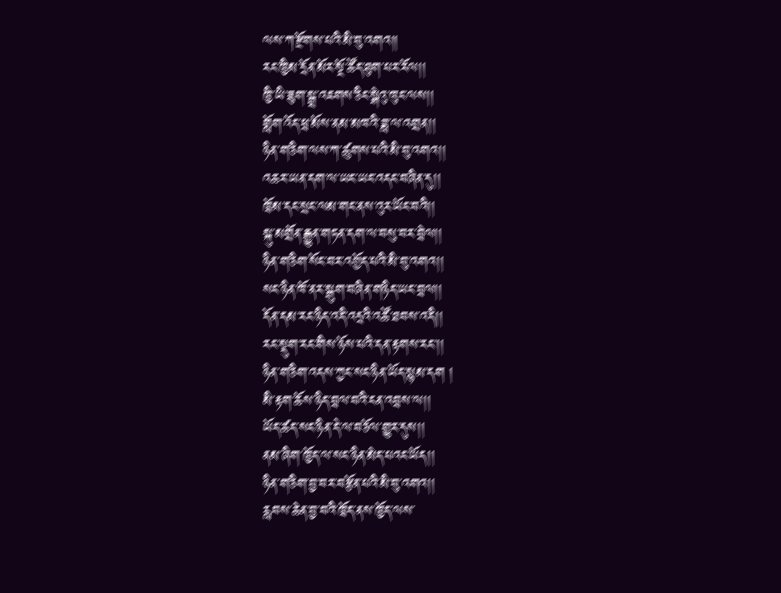ལས་ཀ་རྫོགས་པའི་མི་བུ་འགའ།།
རང་ཁྱིམ་དྲོན་མོར་སྔོ་ཚོད་ཐུག་པར་རོལ།།
ཁྱི་ཡི་ཟུག་སྒྲ་འཇགས་ཅིང་སྒེའུ་ཁུང་ལས།།
གློག་འོད་ཕྲ་མོས་ནམ་མཁའི་ཟླ་ལ་འགྲན།།
ཉིན་གཅིག་ལས་ཀ་ཚུགས་པའི་མི་བུ་འགའ།།
འཆར་ཡན་དག་ལ་ཡང་ཡང་འདང་བཞིན་དུ།།
ཁྲོམ་དང་སྲང་ལམ་གང་ནས་འུར་ཡོང་བའི།།
སྐུ་མགྲོན་རྒྱུན་གཏན་དག་ལ་བསུ་བར་བྲེལ།།
ཉིན་གཅིག་སོང་བར་འགྱོད་པའི་མི་བུ་འགའ།།
སང་ཉིན་ཁོ་ནར་སྒུག་བཞིན་གཉིད་ཡང་བྲལ།།
དོན་དམ་རང་ཉིད་འདི་འདྲའི་འཚོ་ཐབས་འདི།།
རང་སྡུག་རང་གིས་ཉོས་པའི་དན་རྟགས་རང་།།
ཉིན་གཅིག་འདས་ཀྱང་སང་ཉིན་ཡོད་སྙམ་དག །
མི་རྟག་ཆོས་ཉིད་བྲལ་བའི་ངན་འབྲས་ལ།།
ཡོད་ཚད་སང་ཉིན་དེ་ལ་བཅོལ་གྱུར་དུས།།
ནམ་ཞིག་ཁྱོད་ལ་སང་ཉིན་མེད་པའང་ཡོད།།
ཉིན་གཅིག་བྱ་བར་བརྩོན་པའི་མི་བུ་འགའ།།
རླབས་ཆེན་བྱ་བའི་ཁྲོད་ནས་ཁྱོད་ལས་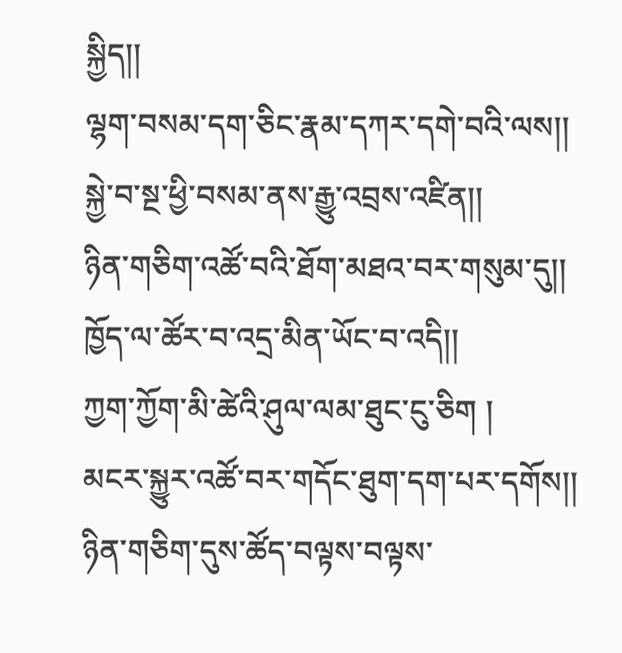སྐྱིད།།
ལྷག་བསམ་དག་ཅིང་རྣམ་དཀར་དགེ་བའི་ལས།།
སྐྱེ་བ་སྔ་ཕྱི་བསམ་ནས་རྒྱུ་འབྲས་འཛིན།།
ཉིན་གཅིག་འཚོ་བའི་ཐོག་མཐའ་བར་གསུམ་དུ།།
ཁྱོད་ལ་ཚོར་བ་འདྲ་མིན་ཡོང་བ་འདི།།
ཀྱག་ཀྱོག་མི་ཚེའི་ཤུལ་ལམ་ཐུང་ངུ་ཅིག །
མངར་སྐྱུར་འཚོ་བར་གདོང་ཐུག་དག་པར་དགོས།།
ཉིན་གཅིག་དུས་ཚོད་བལྟས་བལྟས་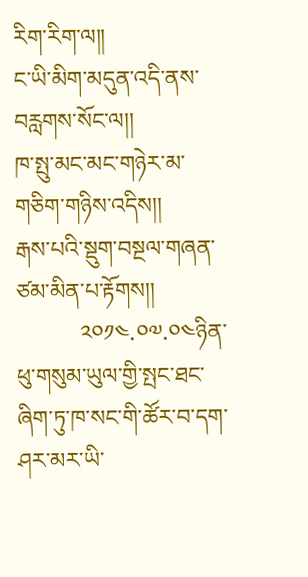རིག་རིག་ལ།།
ང་ཡི་མིག་མདུན་འདི་ནས་བརླགས་སོང་ལ།།
ཁ་སྤུ་མང་མང་གཉེར་མ་གཅིག་གཉིས་འདིས།།
རྒས་པའི་སྡུག་བསྔལ་གཞན་ཙམ་མིན་པ་རྟོགས།།
           ༢༠༡༤.༠༧.༠༤ཉིན་ཕུ་གསུམ་ཡུལ་གྱི་སྤང་ཐང་ཞིག་ཏུ་ཁ་སང་གི་ཚོར་བ་དག་ཤར་མར་ཡི་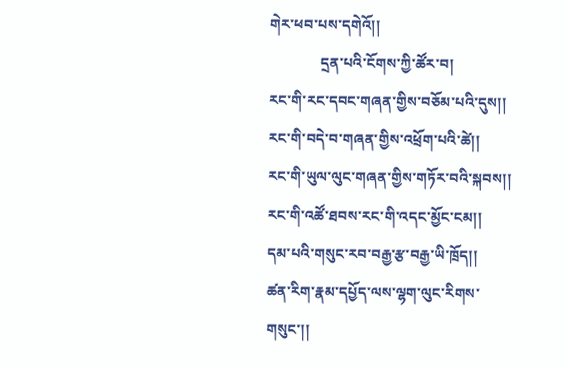གེར་ཕབ་པས་དགེའོ།།
              དྲན་པའི་ངོགས་ཀྱི་ཚོར་བ།
རང་གི་རང་དབང་གཞན་གྱིས་བཅོམ་པའི་དུས།།
རང་གི་བདེ་བ་གཞན་གྱིས་འཕྲོག་པའི་ཚེ།།
རང་གི་ཡུལ་ལུང་གཞན་གྱིས་གཏོར་བའི་སྐབས།།
རང་གི་འཚོ་ཐབས་རང་གི་འདང་མྱོང་ངམ།།
དམ་པའི་གསུང་རབ་བརྒྱ་རྩ་བརྒྱ་ཡི་ཁྲོད།།
ཚན་རིག་རྣམ་དཔྱོད་ལས་ལྷག་ལུང་རིགས་གསུང་།།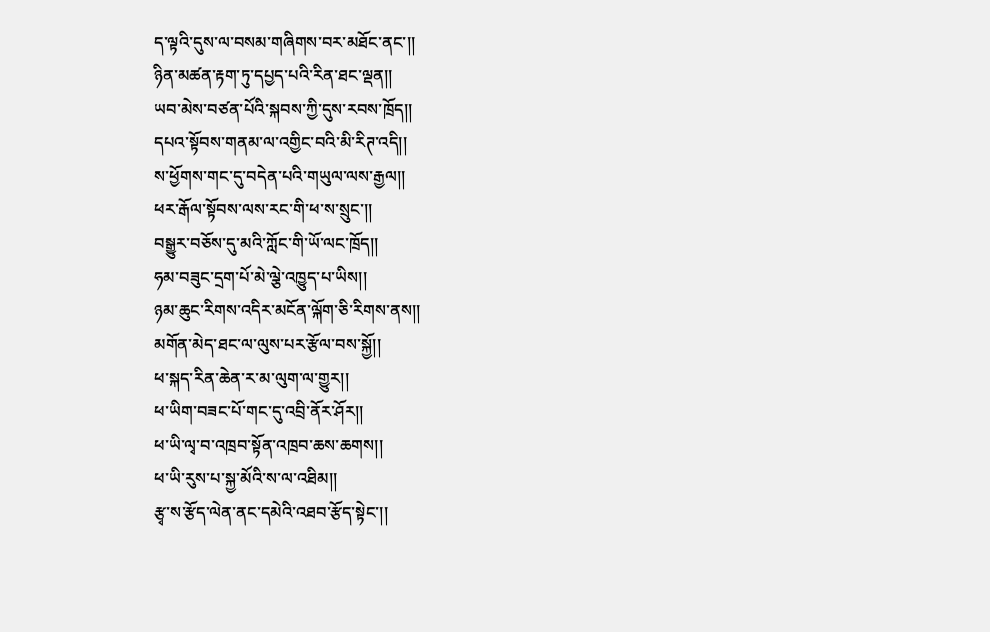ད་ལྟའི་དུས་ལ་བསམ་གཞིགས་བར་མཐོང་ནང་།།
ཉིན་མཚན་རྟག་ཏུ་དཔྱད་པའི་རིན་ཐང་ལྡན།།
ཡབ་མེས་བཙན་པོའི་སྐབས་ཀྱི་དུས་རབས་ཁྲོད།།
དཔའ་སྟོབས་གནམ་ལ་འགྱིང་བའི་མི་རིཊ་འདི།།
ས་ཕྱོགས་གང་དུ་བདེན་པའི་གཡུལ་ལས་རྒྱལ།།
ཕར་རྒོལ་སྟོབས་ལས་རང་གི་ཕ་ས་སྲུང་།།
བསྒྱུར་བཅོས་དུ་མའི་ཀློང་གི་ཡོ་ལང་ཁྲོད།།
ཧམ་བཟུང་དྲག་པོ་མེ་ལྕེ་འཁྱུད་པ་ཡིས།།
ཉམ་ཆུང་རིགས་འདིར་མངོན་ལྐོག་ཅི་རིགས་ནས།།
མགོན་མེད་ཐང་ལ་ལུས་པར་རྩོལ་བས་སྐྱོ།།
ཕ་སྐད་རིན་ཆེན་ར་མ་ལུག་ལ་གྱུར།།
ཕ་ཡིག་བཟང་པོ་གང་དུ་འབྲི་ནོར་ཤོར།།
ཕ་ཡི་ལྭ་བ་འཁྲབ་སྟོན་འཁྲབ་ཆས་ཆགས།།
ཕ་ཡི་རུས་པ་སྐྱ་མོའི་ས་ལ་འཐིམ།།
རྩྭ་ས་རྩོད་ལེན་ནང་དམེའི་འཐབ་རྩོད་སྟེང་།།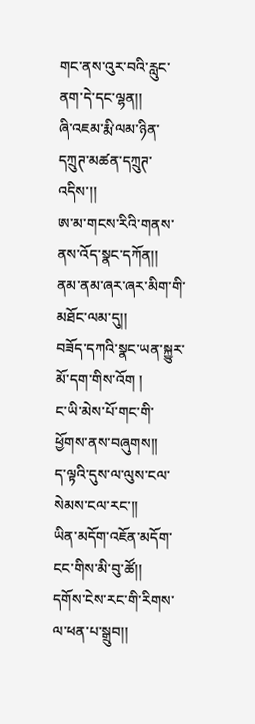གང་ནས་འུར་བའི་རླུང་ནག་དེ་དང་ལྷན།།
ཞི་འཇམ་རྨི་ལམ་ཉིན་དཀྲུཊ་མཚན་དཀྲུཊ་འདིས་།།
ཨ་མ་གངས་རིའི་གནས་ནས་འོད་སྣང་དཀོན།།
ནམ་ནམ་ཞར་ཞར་མིག་གི་མཐོང་ལམ་དུ།།
བཟོད་དཀའི་སྣང་ཡན་སྐྱུར་མོ་དག་གིས་འོག །
ང་ཡི་མེས་པོ་གང་གི་ཕྱོགས་ནས་བཞུགས།།
ད་ལྟའི་དུས་ལ་ལུས་ངལ་སེམས་ངལ་རང་།།
ཡིན་མདོག་འཇོན་མདོག་ངང་གིས་མི་བུ་ཚོ།།
དགོས་ངེས་རང་གི་རིགས་ལ་ཕན་པ་སྒྲུབ།།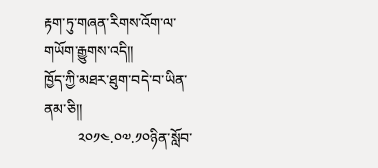རྟག་ཏུ་གཞན་རིགས་འོག་ལ་གཡོག་རྒྱུགས་འདི།།
ཁྱོད་ཀྱི་མཐར་ཐུག་བདེ་བ་ཡིན་ནམ་ཅི།།
         ༢༠༡༤.༠༧.༡༠ཉིན་སློབ་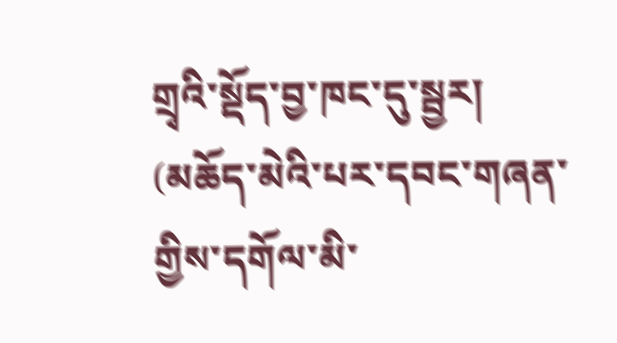གྲྭའི་སྡོད་བྱ་ཁང་དུ་སྦྱར།
(མཆོད་མེའི་པར་དབང་གཞན་གྱིས་དགོལ་མི་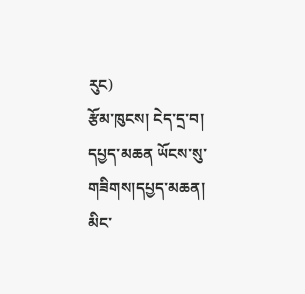རུང)
རྩོམ་ཁུངས། ངེད་དྲ་བ།
དཔྱད་མཆན ཡོངས་སུ་གཟིགས།དཔྱད་མཆན།
མིང་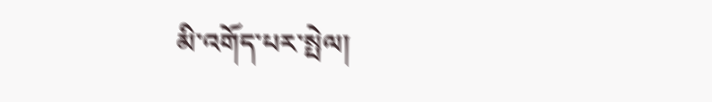མི་འགོད་པར་སྤེལ།